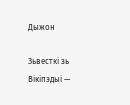Дыжон

Зьвесткі зь Вікіпэдыі —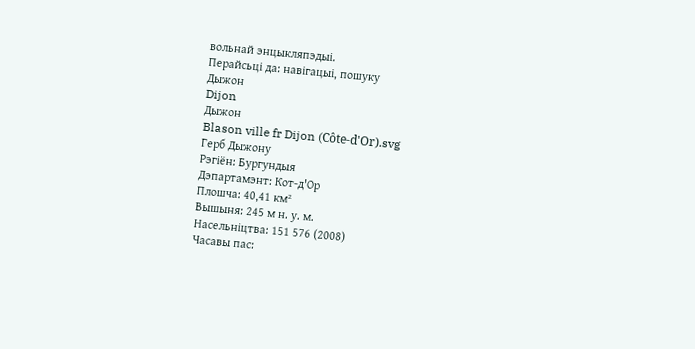вольнай энцыкляпэдыі.
Перайсьці да: навігацыі, пошуку
Дыжон
Dijon
Дыжон
Blason ville fr Dijon (Côte-d'Or).svg
Герб Дыжону
Рэгіён: Бургундыя
Дэпартамэнт: Кот-д'Ор
Плошча: 40,41 км²
Вышыня: 245 м н. у. м.
Насельніцтва: 151 576 (2008)
Часавы пас: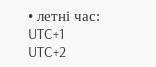• летні час:
UTC+1
UTC+2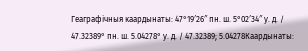Геаграфічныя каардынаты: 47°19′26″ пн. ш. 5°02′34″ у. д. / 47.32389° пн. ш. 5.04278° у. д. / 47.32389; 5.04278Каардынаты: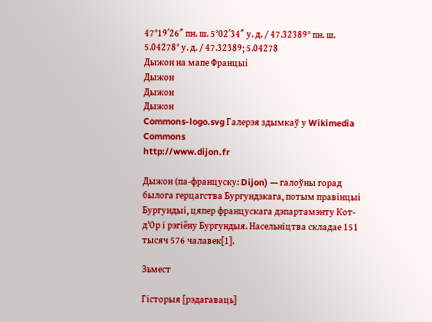47°19′26″ пн. ш. 5°02′34″ у. д. / 47.32389° пн. ш. 5.04278° у. д. / 47.32389; 5.04278
Дыжон на мапе Францыі
Дыжон
Дыжон
Дыжон
Commons-logo.svg Галерэя здымкаў у Wikimedia Commons
http://www.dijon.fr

Дыжон (па-француску: Dijon) — галоўны горад былога герцагства Бургундзкага, потым правінцыі Бургундыі, цяпер францускага дэпартамэнту Кот-д'Ор і рэгіёну Бургундыя. Насельніцтва складае 151 тысяч 576 чалавек[1].

Зьмест

Гісторыя [рэдагаваць]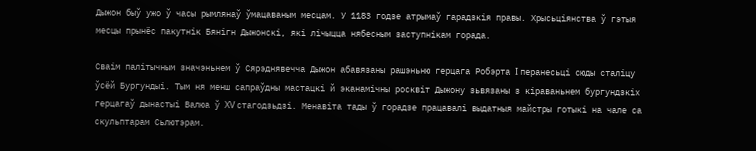Дыжон быў ужо ў часы рымлянаў ўмацаваным месцам. У 1183 годзе атрымаў гарадзкія правы. Хрысьціянства ў гэтыя месцы прынёс пакутнік Бянігн Дыжонскі, які лічыцца нябесным заступнікам горада.

Сваім палітычным значэньнем ў Сярэднявечча Дыжон абавязаны рашэньню герцага Робэрта I перанесьці сюды сталіцу ўсёй Бургундыі. Тым ня менш сапраўдны мастацкі й эканамічны росквіт Дыжону зьвязаны з кіраваньнем бургундзкіх герцагаў дынастыі Валюа ў XV стагодзьдзі. Менавіта тады ў горадзе працавалі выдатныя майстры готыкі на чале са скульптарам Сьлютэрам.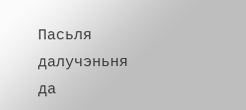Пасьля далучэньня да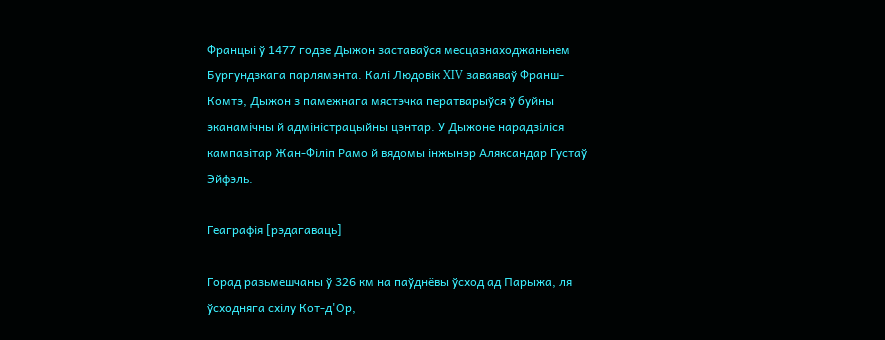Францыі ў 1477 годзе Дыжон заставаўся месцазнаходжаньнем Бургундзкага парлямэнта. Калі Людовік XIV заваяваў Франш-Комтэ, Дыжон з памежнага мястэчка ператварыўся ў буйны эканамічны й адміністрацыйны цэнтар. У Дыжоне нарадзіліся кампазітар Жан-Філіп Рамо й вядомы інжынэр Аляксандар Густаў Эйфэль.

Геаграфія [рэдагаваць]

Горад разьмешчаны ў 326 км на паўднёвы ўсход ад Парыжа, ля ўсходняга схілу Кот-д'Ор,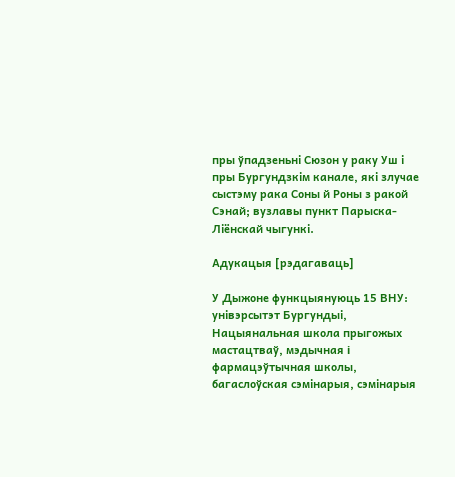пры ўпадзеньні Сюзон у раку Уш і пры Бургундзкім канале, які злучае сыстэму рака Соны й Роны з ракой Сэнай; вузлавы пункт Парыска-Ліёнскай чыгункі.

Адукацыя [рэдагаваць]

У Дыжоне функцыянуюць 15 ВНУ: унівэрсытэт Бургундыі, Нацыянальная школа прыгожых мастацтваў, мэдычная i фармацэўтычная школы, багаслоўская сэмінарыя, сэмінарыя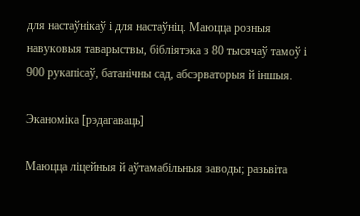для настаўнікаў і для настаўніц. Маюцца розныя навуковыя таварыствы, бібліятэка з 80 тысячаў тамоў і 900 рукапісаў, батанічны сад, абсэрваторыя й іншыя.

Эканоміка [рэдагаваць]

Маюцца ліцейныя й аўтамабільныя заводы; разьвіта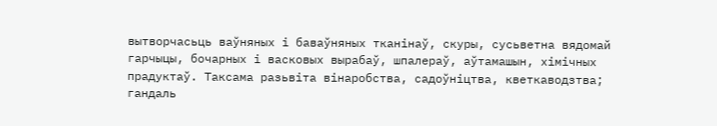вытворчасьць ваўняных і баваўняных тканінаў, скуры, сусьветна вядомай гарчыцы, бочарных і васковых вырабаў, шпалераў, аўтамашын, хімічных прадуктаў. Таксама разьвіта вінаробства, садоўніцтва, кветкаводзтва; гандаль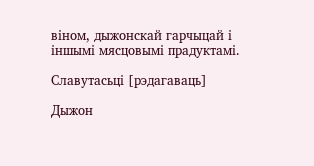віном, дыжонскай гарчыцай і іншымі мясцовымі прадуктамі.

Славутасьці [рэдагаваць]

Дыжон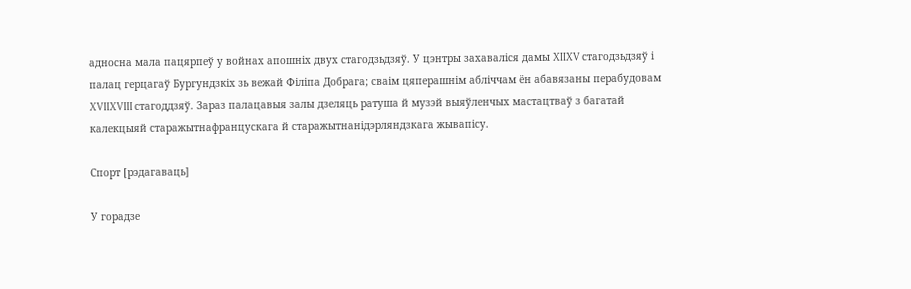адносна мала пацярпеў у войнах апошніх двух стагодзьдзяў. У цэнтры захаваліся дамы XIIXV стагодзьдзяў і палац герцагаў Бургундзкіх зь вежай Філіпа Добрага; сваім цяперашнім абліччам ён абавязаны перабудовам XVIIXVIII стагоддзяў. Зараз палацавыя залы дзеляць ратуша й музэй выяўленчых мастацтваў з багатай калекцыяй старажытнафранцускага й старажытнанідэрляндзкага жывапісу.

Спорт [рэдагаваць]

У горадзе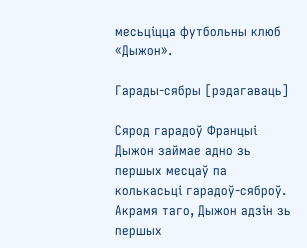месьціцца футбольны клюб «Дыжон».

Гарады-сябры [рэдагаваць]

Сярод гарадоў Францыі Дыжон займае адно зь першых месцаў па колькасьці гарадоў-сяброў. Акрамя таго, Дыжон адзін зь першых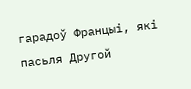гарадоў Францыі, які пасьля Другой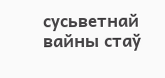сусьветнай вайны стаў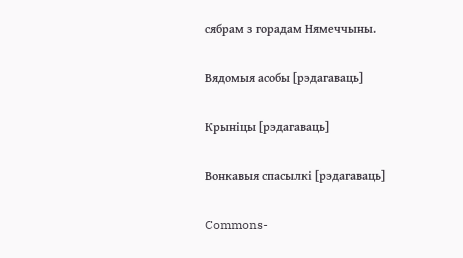сябрам з горадам Нямеччыны.

Вядомыя асобы [рэдагаваць]

Крыніцы [рэдагаваць]

Вонкавыя спасылкі [рэдагаваць]

Commons-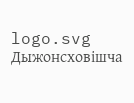logo.svg  Дыжонсховішча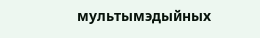мультымэдыйных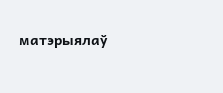матэрыялаў